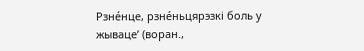Рзне́нце, рзне́ньцярэзкі боль у жываце’ (воран.,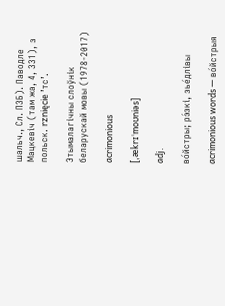шальч., Сл. ПЗБ). Паводле Мацкевіч (там жа, 4, 331), з польск. rznięcie ’тс’.

Этымалагічны слоўнік беларускай мовы (1978-2017)

acrimonious

[,ækrɪˈmoʊniəs]

adj.

во́йстры; рэ́зкі, зье́длівы

acrimonious words — во́йстрыя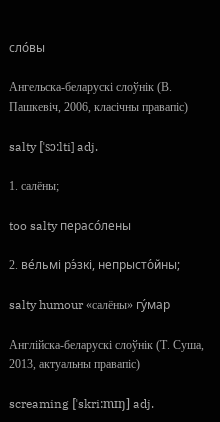сло́вы

Ангельска-беларускі слоўнік (В. Пашкевіч, 2006, класічны правапіс)

salty [ˈsɔ:lti] adj.

1. салёны;

too salty перасо́лены

2. ве́льмі рэ́зкі, непрысто́йны;

salty humour «салёны» гу́мар

Англійска-беларускі слоўнік (Т. Суша, 2013, актуальны правапіс)

screaming [ˈskri:mɪŋ] adj.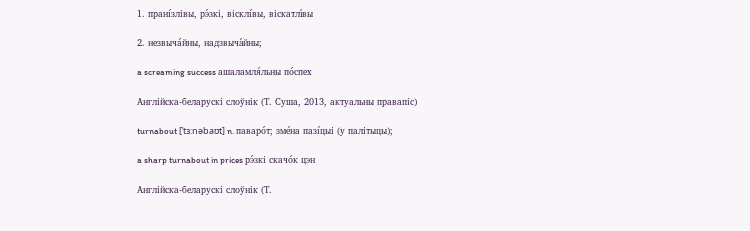1. прані́злівы, рэ́зкі, вісклі́вы, віскатлі́вы

2. незвыча́йны, надзвыча́йны;

a screaming success ашаламля́льны по́спех

Англійска-беларускі слоўнік (Т. Суша, 2013, актуальны правапіс)

turnabout [ˈtɜ:nəbaʊt] n. паваро́т; зме́на пазі́цыі (у палітыцы);

a sharp turnabout in prices рэ́зкі скачо́к цэн

Англійска-беларускі слоўнік (Т.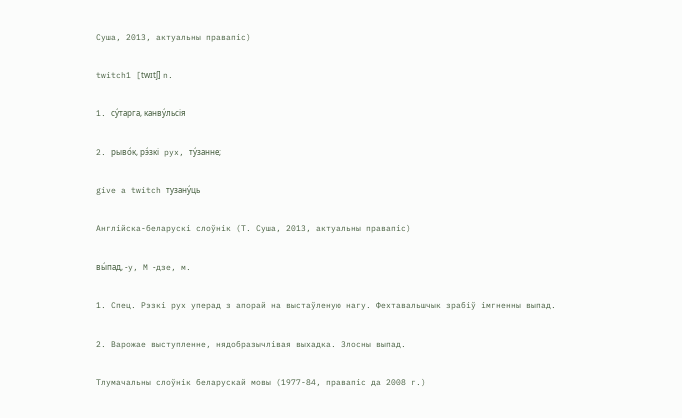Суша, 2013, актуальны правапіс)

twitch1 [twɪtʃ] n.

1. су́тарга, канву́льсія

2. рыво́к, рэ́зкі рух, ту́занне;

give a twitch тузану́ць

Англійска-беларускі слоўнік (Т. Суша, 2013, актуальны правапіс)

вы́пад, ‑у, М ‑дзе, м.

1. Спец. Рэзкі рух уперад з апорай на выстаўленую нагу. Фехтавальшчык зрабіў імгненны выпад.

2. Варожае выступленне, нядобразычлівая выхадка. Злосны выпад.

Тлумачальны слоўнік беларускай мовы (1977-84, правапіс да 2008 г.)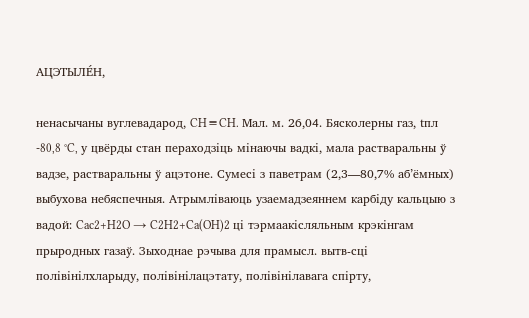АЦЭТЫЛЕ́Н,

ненасычаны вуглевадарод, CH≡CH. Мал. м. 26,04. Бясколерны газ, tпл -80,8 °C, у цвёрды стан пераходзіць мінаючы вадкі, мала растваральны ў вадзе, растваральны ў ацэтоне. Сумесі з паветрам (2,3—80,7% аб’ёмных) выбухова небяспечныя. Атрымліваюць узаемадзеяннем карбіду кальцыю з вадой: Cac2+H2O → C2H2+Ca(OH)2 ці тэрмаакісляльным крэкінгам прыродных газаў. Зыходнае рэчыва для прамысл. вытв-сці полівінілхларыду, полівінілацэтату, полівінілавага спірту,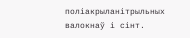поліакрыланітрыльных валокнаў і сінт.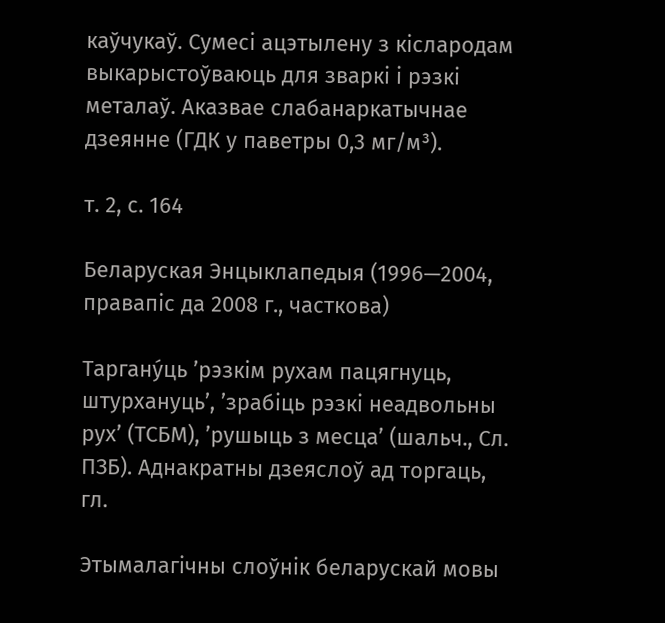каўчукаў. Сумесі ацэтылену з кіслародам выкарыстоўваюць для зваркі і рэзкі металаў. Аказвае слабанаркатычнае дзеянне (ГДК у паветры 0,3 мг/м³).

т. 2, с. 164

Беларуская Энцыклапедыя (1996—2004, правапіс да 2008 г., часткова)

Таргану́ць ’рэзкім рухам пацягнуць, штурхануць’, ’зрабіць рэзкі неадвольны рух’ (ТСБМ), ’рушыць з месца’ (шальч., Сл. ПЗБ). Аднакратны дзеяслоў ад торгаць, гл.

Этымалагічны слоўнік беларускай мовы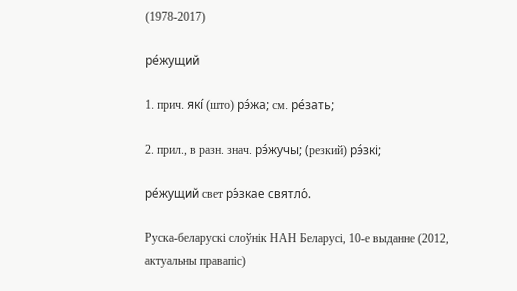(1978-2017)

ре́жущий

1. прич. які́ (што) рэ́жа; см. ре́зать;

2. прил., в разн. знач. рэ́жучы; (резкий) рэ́зкі;

ре́жущий свет рэ́зкае святло́.

Руска-беларускі слоўнік НАН Беларусі, 10-е выданне (2012, актуальны правапіс)